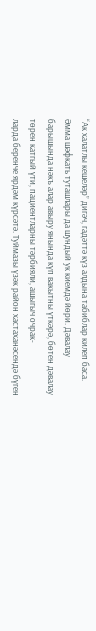“Ак халатлы кешеләр” дигәч, гадәттә күз алдына табиблар килеп баса. Әмма шәфкать туташлары да шундый ук киемдә йөри. Дәвалау барышында нәкъ алар авыру янында күп вакытны үткәрә, бөтен дәвалау төрен катгый үти, пациентларны тәрбияли, ашыгыч очрак-
ларда беренче ярдәм күрсәтә. Туймазы үзәк район хастаханәсендә бүген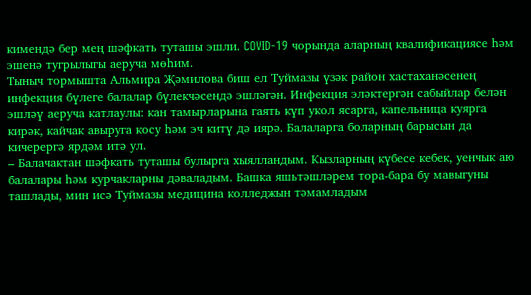кимендә бер мең шәфкать туташы эшли. COVID-19 чорында аларның квалификациясе һәм эшенә тугрылыгы аеруча мөһим.
Тыныч тормышта Альмира Җәмилова биш ел Туймазы үзәк район хастаханәсенең инфекция бүлеге балалар бүлекчәсендә эшләгән. Инфекция эләктергән сабыйлар белән эшләү аеруча катлаулы: кан тамырларына гаять күп укол ясарга, капельница куярга кирәк, кайчак авыруга косу һәм эч китү дә иярә. Балаларга боларның барысын да кичерергә ярдәм итә ул.
– Балачактан шәфкать туташы булырга хыялландым. Кызларның күбесе кебек, уенчык аю балалары һәм курчакларны дәваладым. Башка яшьтәшләрем тора-бара бу мавыгуны ташлады, мин исә Туймазы медицина колледжын тәмамладым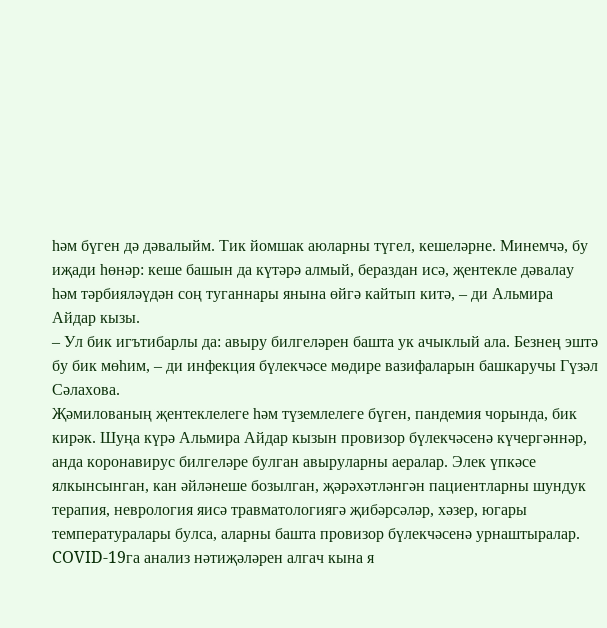һәм бүген дә дәвалыйм. Тик йомшак аюларны түгел, кешеләрне. Минемчә, бу иҗади һөнәр: кеше башын да күтәрә алмый, бераздан исә, җентекле дәвалау һәм тәрбияләүдән соң туганнары янына өйгә кайтып китә, – ди Альмира Айдар кызы.
– Ул бик игътибарлы да: авыру билгеләрен башта ук ачыклый ала. Безнең эштә бу бик мөһим, – ди инфекция бүлекчәсе мөдире вазифаларын башкаручы Гүзәл Сәлахова.
Җәмилованың җентеклелеге һәм түземлелеге бүген, пандемия чорында, бик кирәк. Шуңа күрә Альмира Айдар кызын провизор бүлекчәсенә күчергәннәр, анда коронавирус билгеләре булган авыруларны аералар. Элек үпкәсе ялкынсынган, кан әйләнеше бозылган, җәрәхәтләнгән пациентларны шундук терапия, неврология яисә травматологиягә җибәрсәләр, хәзер, югары температуралары булса, аларны башта провизор бүлекчәсенә урнаштыралар. COVID-19га анализ нәтиҗәләрен алгач кына я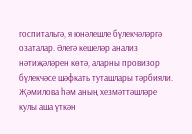госпитальгә, я юнәлешле бүлекчәләргә озаталар. Әлегә кешеләр анализ нәтиҗәләрен көтә, аларны провизор бүлекчәсе шәфкать туташлары тәрбияли. Җәмилова һәм аның хезмәттәшләре кулы аша үткән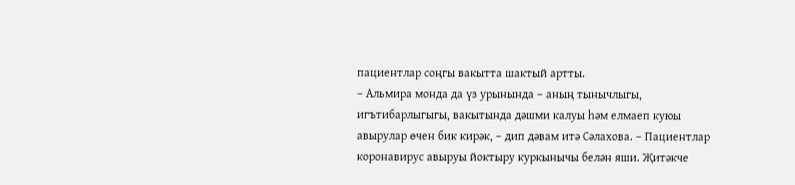пациентлар соңгы вакытта шактый артты.
– Альмира монда да үз урынында – аның тынычлыгы, игътибарлыгыгы, вакытында дәшми калуы һәм елмаеп куюы авырулар өчен бик кирәк, – дип дәвам итә Сәлахова. – Пациентлар коронавирус авыруы йоктыру куркынычы белән яши. Җитәкче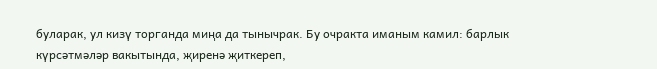буларак, ул кизү торганда миңа да тынычрак. Бу очракта иманым камил: барлык күрсәтмәләр вакытында, җиренә җиткереп,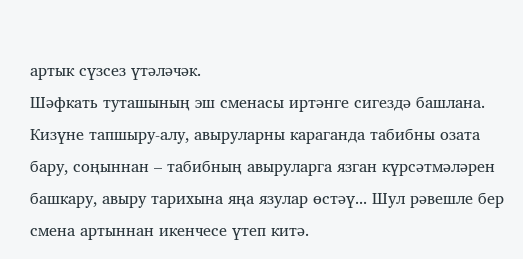артык сүзсез үтәләчәк.
Шәфкать туташының эш сменасы иртәнге сигездә башлана. Кизүне тапшыру-алу, авыруларны караганда табибны озата бару, соңыннан – табибның авыруларга язган күрсәтмәләрен башкару, авыру тарихына яңа язулар өстәү... Шул рәвешле бер смена артыннан икенчесе үтеп китә.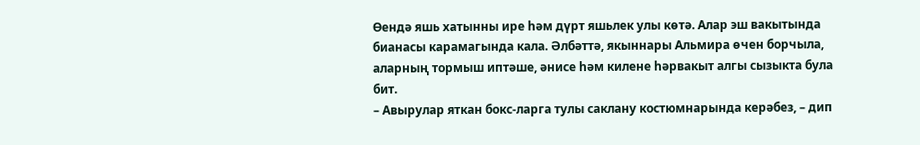Өендә яшь хатынны ире һәм дүрт яшьлек улы көтә. Алар эш вакытында бианасы карамагында кала. Әлбәттә, якыннары Альмира өчен борчыла, аларның тормыш иптәше, әнисе һәм килене һәрвакыт алгы сызыкта була бит.
– Авырулар яткан бокс-ларга тулы саклану костюмнарында керәбез, – дип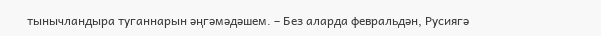тынычландыра туганнарын әңгәмәдәшем. – Без аларда февральдән, Русиягә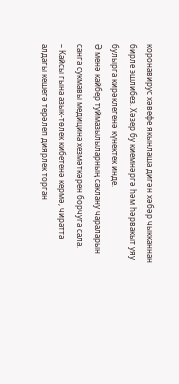коронавирус хәвефе якынлаша дигән хәбәр чыкканнан бирле эшлибез. Хәзер бу киемнәргә һәм һәрвакыт уяу булырга кирәклегенә күнектек инде.
Ә менә кайбер туймазылыларның саклану чараларын санга сукмавы медицина хезмәткәрен борчуга сала.
– Кайсы гына азык-төлек кибетенә кермә, чиратта алдагы кешегә терәлеп диярлек торган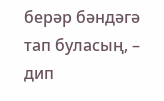берәр бәндәгә тап буласың, – дип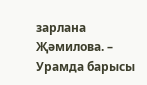зарлана Җәмилова. – Урамда барысы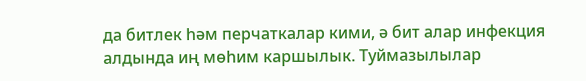да битлек һәм перчаткалар кими, ә бит алар инфекция алдында иң мөһим каршылык. Туймазылылар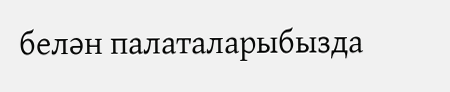белән палаталарыбызда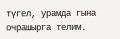түгел, урамда гына очрашырга телим.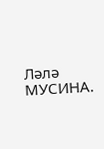Ләлә МУСИНА.